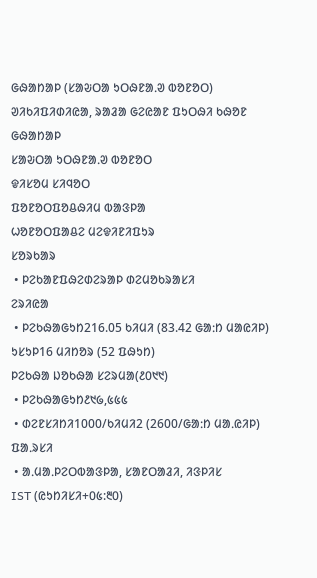ᱜᱷᱟᱴᱟᱞ (ᱥᱟᱶᱛᱟ ᱩᱛᱷᱱᱟᱹᱣ ᱵᱚᱱᱚᱛ)
ᱣᱤᱠᱤᱯᱤᱰᱤᱭᱟ, ᱨᱟᱲᱟ ᱜᱮᱭᱟᱱ ᱯᱩᱛᱷᱤ ᱠᱷᱚᱱ
ᱜᱷᱟᱴᱟᱞ
ᱥᱟᱶᱛᱟ ᱩᱛᱷᱱᱟᱹᱣ ᱵᱚᱱᱚᱛ
ᱫᱤᱥᱚᱢ ᱥᱤᱧᱚᱛ
ᱯᱚᱱᱚᱛᱯᱚᱪᱷᱤᱢ ᱵᱟᱝᱞᱟ
ᱦᱚᱱᱚᱛᱯᱟᱪᱮ ᱢᱮᱫᱤᱱᱤᱯᱩᱨ
ᱥᱚᱨᱠᱟᱨ
 • ᱞᱮᱠᱟᱱᱯᱷᱮᱰᱮᱨᱟᱞ ᱰᱮᱢᱚᱠᱨᱟᱥᱤ
ᱮᱨᱤᱭᱟ
 • ᱞᱮᱠᱷᱟᱜᱩᱴ216.05 ᱠᱤᱢᱤ (83.42 ᱜᱟᱺᱴ ᱢᱟᱭᱤᱞ)
ᱩᱥᱩᱞ16 ᱢᱤᱴᱚᱨ (52 ᱯᱷᱩᱴ)
ᱞᱮᱠᱷᱟ ᱡᱚᱠᱷᱟ ᱥᱮᱨᱢᱟ(᱒᱐᱑᱑)
 • ᱞᱮᱠᱷᱟᱜᱩᱴ᱒᱑᱙,᱕᱕᱕
 • ᱰᱮᱱᱥᱤᱴᱤ1000/ᱠᱤᱢᱤ2 (2600/ᱜᱟᱺᱴ ᱢᱟᱹᱭᱤᱞ)
ᱯᱟᱹᱨᱥᱤ
 • ᱟᱹᱢᱟᱹᱞᱮᱛᱵᱟᱝᱞᱟ, ᱥᱟᱱᱛᱟᱲᱤ, ᱤᱝᱞᱤᱥ
IST (ᱭᱩᱴᱤᱥᱤ+᱐᱕:᱓᱐)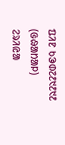ᱯᱤᱱ ᱠᱳᱰ᱗᱒᱑᱒᱑᱒ (ᱜᱷᱟᱴᱟᱞ)
ᱮᱨᱤᱭᱟ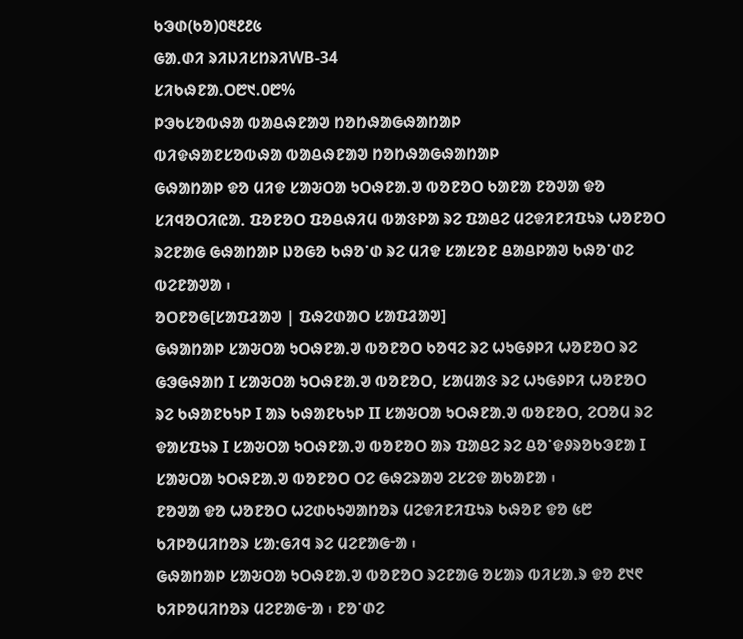ᱠᱳᱰ(ᱠᱚ)᱐᱓᱒᱒᱕
ᱜᱟᱹᱰᱤ ᱨᱤᱡᱤᱥᱴᱨᱤWB-34
ᱥᱤᱠᱷᱱᱟᱹᱛ᱘᱑.᱐᱘%
ᱞᱳᱠᱥᱚᱵᱷᱟ ᱵᱟᱪᱷᱱᱟᱣ ᱴᱚᱴᱷᱟᱜᱷᱟᱴᱟᱞ
ᱵᱤᱫᱷᱟᱱᱥᱚᱵᱷᱟ ᱵᱟᱪᱷᱱᱟᱣ ᱴᱚᱴᱷᱟᱜᱷᱟᱴᱟᱞ
ᱜᱷᱟᱴᱟᱞ ᱫᱚ ᱢᱤᱫ ᱥᱟᱶᱛᱟ ᱩᱛᱷᱱᱟᱹᱣ ᱵᱚᱱᱚᱛ ᱠᱟᱱᱟ ᱱᱚᱣᱟ ᱫᱚ ᱥᱤᱧᱚᱛᱤᱭᱟᱹ ᱯᱚᱱᱚᱛ ᱯᱚᱪᱷᱤᱢ ᱵᱟᱝᱞᱟ ᱨᱮ ᱯᱟᱪᱮ ᱢᱮᱫᱤᱱᱤᱯᱩᱨ ᱦᱚᱱᱚᱛ ᱨᱮᱱᱟᱜ ᱜᱷᱟᱴᱟᱞ ᱡᱚᱜᱚ ᱠᱷᱚᱸᱰ ᱨᱮ ᱢᱤᱫ ᱥᱟᱥᱚᱱ ᱪᱟᱪᱞᱟᱣ ᱠᱷᱚᱸᱰᱮ ᱵᱮᱱᱟᱣᱟ ᱾
ᱚᱛᱱᱚᱜ[ᱥᱟᱯᱲᱟᱣ | ᱯᱷᱮᱰᱟᱛ ᱥᱟᱯᱲᱟᱣ]
ᱜᱷᱟᱴᱟᱞ ᱥᱟᱶᱛᱟ ᱩᱛᱷᱱᱟᱹᱣ ᱵᱚᱱᱚᱛ ᱠᱚᱧᱮ ᱨᱮ ᱦᱩᱜᱽᱞᱤ ᱦᱚᱱᱚᱛ ᱨᱮ ᱜᱳᱜᱷᱟᱴ I ᱥᱟᱶᱛᱟ ᱩᱛᱷᱱᱟᱹᱣ ᱵᱚᱱᱚᱛ, ᱥᱟᱢᱟᱝ ᱨᱮ ᱦᱩᱜᱽᱞᱤ ᱦᱚᱱᱚᱛ ᱨᱮ ᱠᱷᱟᱱᱠᱩᱞ I ᱟᱨ ᱠᱷᱟᱱᱠᱩᱞ II ᱥᱟᱶᱛᱟ ᱩᱛᱷᱱᱟᱹᱣ ᱵᱚᱱᱚᱛ, ᱮᱛᱚᱢ ᱨᱮ ᱫᱟᱥᱯᱩᱨ I ᱥᱟᱶᱛᱟ ᱩᱛᱷᱱᱟᱹᱣ ᱵᱚᱱᱚᱛ ᱟᱨ ᱯᱟᱪᱮ ᱨᱮ ᱪᱚᱸᱫᱽᱨᱚᱠᱳᱱᱟ I ᱥᱟᱶᱛᱟ ᱩᱛᱷᱱᱟᱹᱣ ᱵᱚᱱᱚᱛ ᱛᱮ ᱜᱷᱮᱨᱟᱣ ᱮᱥᱮᱫ ᱟᱠᱟᱱᱟ ᱾
ᱱᱚᱣᱟ ᱫᱚ ᱦᱚᱱᱚᱛ ᱦᱮᱰᱠᱩᱣᱟᱴᱚᱨ ᱢᱮᱫᱤᱱᱤᱯᱩᱨ ᱠᱷᱚᱱ ᱫᱚ ᱕᱘ ᱠᱤᱞᱚᱢᱤᱴᱚᱨ ᱥᱟᱺᱜᱤᱧ ᱨᱮ ᱢᱮᱱᱟᱜᱼᱟ ᱾
ᱜᱷᱟᱴᱟᱞ ᱥᱟᱶᱛᱟ ᱩᱛᱷᱱᱟᱹᱣ ᱵᱚᱱᱚᱛ ᱨᱮᱱᱟᱜ ᱚᱥᱟᱨ ᱵᱤᱥᱟᱹᱨ ᱫᱚ ᱒᱑᱖ ᱠᱤᱞᱚᱢᱤᱴᱚᱨ ᱢᱮᱱᱟᱜᱼᱟ ᱾ ᱱᱚᱸᱰᱮ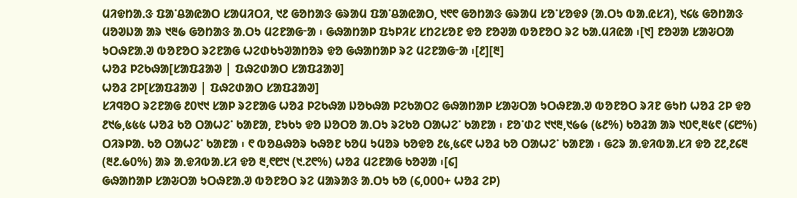ᱢᱤᱫᱴᱟᱹᱝ ᱯᱟᱸᱪᱟᱭᱟᱛ ᱥᱟᱢᱤᱛᱤ, ᱑᱒ ᱜᱚᱴᱟᱝ ᱜᱨᱟᱢ ᱯᱟᱸᱪᱟᱭᱟᱛ, ᱑᱖᱖ ᱜᱚᱴᱟᱝ ᱜᱨᱟᱢ ᱥᱚᱸᱥᱚᱫᱽ (ᱟᱹᱛᱩ ᱵᱟᱹᱭᱥᱤ), ᱑᱔᱕ ᱜᱚᱴᱟᱝ ᱢᱚᱣᱡᱟ ᱟᱨ ᱑᱓᱙ ᱜᱚᱴᱟᱝ ᱟᱹᱛᱩ ᱢᱮᱱᱟᱜᱼᱟ ᱾ ᱜᱷᱟᱴᱟᱞ ᱯᱩᱞᱤᱥ ᱥᱴᱮᱥᱚᱱ ᱫᱚ ᱱᱚᱣᱟ ᱵᱚᱱᱚᱛ ᱨᱮ ᱠᱟᱹᱢᱤᱭᱟ ᱾[᱑] ᱱᱚᱣᱟ ᱥᱟᱶᱛᱟ ᱩᱛᱷᱱᱟᱹᱣ ᱵᱚᱱᱚᱛ ᱨᱮᱱᱟᱜ ᱦᱮᱰᱠᱩᱣᱟᱴᱚᱨ ᱫᱚ ᱜᱷᱟᱴᱟᱞ ᱨᱮ ᱢᱮᱱᱟᱜᱼᱟ ᱾[᱒][᱓]
ᱦᱚᱲ ᱞᱮᱠᱷᱟ[ᱥᱟᱯᱲᱟᱣ | ᱯᱷᱮᱰᱟᱛ ᱥᱟᱯᱲᱟᱣ]
ᱦᱚᱲ ᱮᱞ[ᱥᱟᱯᱲᱟᱣ | ᱯᱷᱮᱰᱟᱛ ᱥᱟᱯᱲᱟᱣ]
ᱥᱤᱧᱚᱛ ᱨᱮᱱᱟᱜ ᱒᱐᱑᱑ ᱥᱟᱞ ᱨᱮᱱᱟᱜ ᱦᱚᱲ ᱞᱮᱠᱷᱟ ᱡᱚᱠᱷᱟ ᱞᱮᱠᱟᱛᱮ ᱜᱷᱟᱴᱟᱞ ᱥᱟᱶᱛᱟ ᱩᱛᱷᱱᱟᱹᱣ ᱵᱚᱱᱚᱛ ᱨᱤᱱ ᱜᱩᱴ ᱦᱚᱲ ᱮᱞ ᱫᱚ ᱒᱑᱙,᱕᱕᱕ ᱦᱚᱲ ᱠᱚ ᱛᱟᱦᱮᱸ ᱠᱟᱱᱟ, ᱱᱩᱠᱩ ᱫᱚ ᱡᱚᱛᱚ ᱟᱹᱛᱩ ᱨᱮᱠᱚ ᱛᱟᱦᱮᱸ ᱠᱟᱱᱟ ᱾ ᱱᱚᱸᱰᱮ ᱑᱑᱓,᱑᱙᱙ (᱕᱒%) ᱠᱚᱲᱟ ᱟᱨ ᱑᱐᱖,᱓᱕᱖ (᱔᱘%) ᱛᱤᱨᱞᱟᱹ ᱠᱚ ᱛᱟᱦᱮᱸ ᱠᱟᱱᱟ ᱾ ᱖ ᱵᱚᱪᱷᱚᱨ ᱠᱷᱚᱱ ᱠᱚᱢ ᱩᱢᱚᱨ ᱠᱚᱫᱚ ᱒᱕,᱕᱔᱖ ᱦᱚᱲ ᱠᱚ ᱛᱟᱦᱮᱸ ᱠᱟᱱᱟ ᱾ ᱜᱮᱨ ᱟᱹᱫᱤᱵᱟᱹᱥᱤ ᱫᱚ ᱗᱒,᱒᱔᱓ (᱓᱒.᱙᱐%) ᱟᱨ ᱟᱹᱫᱤᱵᱟᱹᱥᱤ ᱫᱚ ᱓,᱖᱘᱑ (᱑.᱗᱖%) ᱦᱚᱲ ᱢᱮᱱᱟᱜ ᱠᱚᱣᱟ ᱾[᱔]
ᱜᱷᱟᱴᱟᱞ ᱥᱟᱶᱛᱟ ᱩᱛᱷᱱᱟᱹᱣ ᱵᱚᱱᱚᱛ ᱨᱮ ᱢᱟᱨᱟᱝ ᱟᱹᱛᱩ ᱠᱚ (᱔,᱐᱐᱐+ ᱦᱚᱲ ᱮᱞ)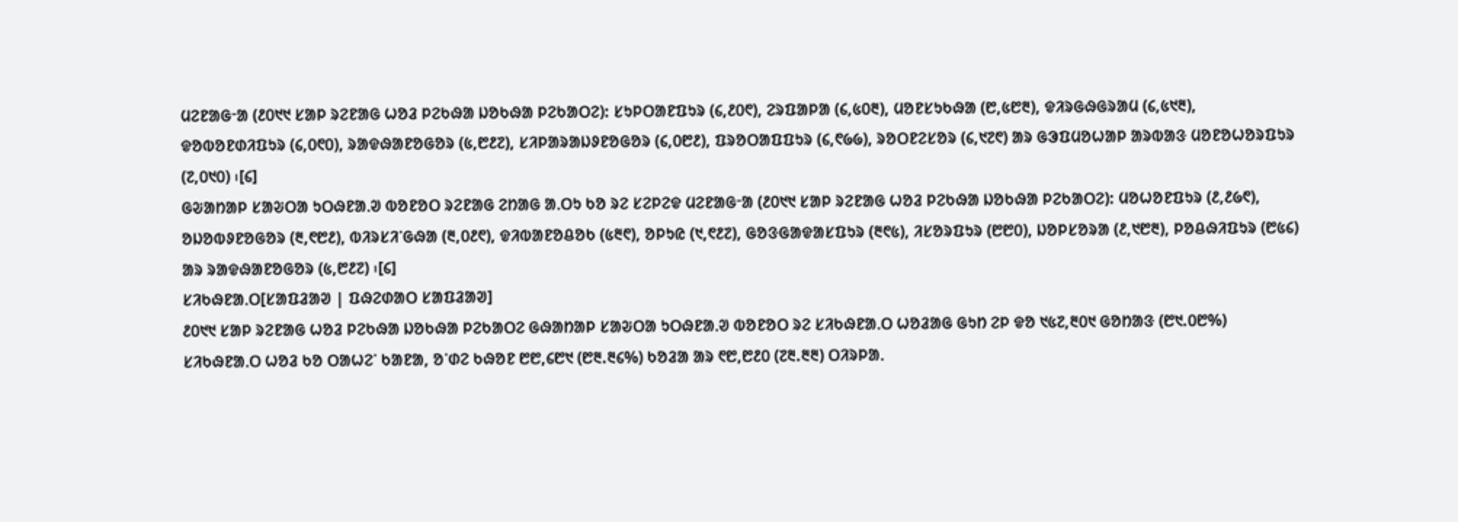ᱢᱮᱱᱟᱜᱼᱟ (᱒᱐᱑᱑ ᱥᱟᱞ ᱨᱮᱱᱟᱜ ᱦᱚᱲ ᱞᱮᱠᱷᱟ ᱡᱚᱠᱷᱟ ᱞᱮᱠᱟᱛᱮ): ᱥᱩᱞᱛᱟᱱᱯᱩᱨ (᱔,᱒᱐᱖), ᱮᱨᱯᱟᱞᱟ (᱔,᱕᱐᱓), ᱢᱚᱱᱥᱩᱠᱷᱟ (᱘,᱕᱘᱓), ᱫᱤᱨᱜᱷᱜᱨᱟᱢ (᱔,᱕᱑᱓), ᱫᱚᱵᱚᱱᱰᱤᱯᱩᱨ (᱔,᱐᱖᱐), ᱨᱟᱫᱷᱟᱱᱚᱜᱚᱨ (᱕,᱘᱒᱗), ᱥᱤᱞᱟᱨᱟᱡᱽᱱᱚᱜᱚᱨ (᱔,᱐᱘᱒), ᱯᱨᱚᱛᱟᱯᱯᱩᱨ (᱔,᱖᱙᱙), ᱨᱚᱛᱱᱮᱥᱚᱨ (᱔,᱑᱗᱖) ᱟᱨ ᱜᱳᱯᱢᱚᱦᱟᱞ ᱟᱨᱵᱟᱝ ᱢᱚᱱᱚᱦᱚᱨᱯᱩᱨ (᱗,᱐᱑᱐) ᱾[᱔]
ᱜᱶᱟᱴᱟᱞ ᱥᱟᱶᱛᱟ ᱩᱛᱷᱱᱟᱹᱣ ᱵᱚᱱᱚᱛ ᱨᱮᱱᱟᱜ ᱮᱴᱟᱜ ᱟᱹᱛᱩ ᱠᱚ ᱨᱮ ᱥᱮᱞᱮᱫ ᱢᱮᱱᱟᱜᱼᱟ (᱒᱐᱑᱑ ᱥᱟᱞ ᱨᱮᱱᱟᱜ ᱦᱚᱲ ᱞᱮᱠᱷᱟ ᱡᱚᱠᱷᱟ ᱞᱮᱠᱟᱛᱮ): ᱢᱚᱦᱚᱱᱯᱩᱨ (᱒,᱒᱙᱖), ᱚᱡᱚᱵᱽᱱᱚᱜᱚᱨ (᱓,᱖᱘᱒), ᱵᱤᱨᱥᱤᱸᱜᱷᱟ (᱓,᱐᱒᱖), ᱫᱤᱵᱟᱱᱚᱪᱚᱠ (᱕᱓᱖), ᱚᱞᱩᱭ (᱑,᱖᱒᱗), ᱜᱚᱝᱜᱟᱫᱟᱥᱯᱩᱨ (᱓᱖᱕), ᱤᱥᱚᱨᱯᱩᱨ (᱘᱘᱐), ᱡᱚᱞᱥᱚᱨᱟ (᱒,᱑᱘᱓), ᱞᱚᱪᱷᱤᱯᱩᱨ (᱘᱕᱔) ᱟᱨ ᱨᱟᱫᱷᱟᱱᱚᱜᱚᱨ (᱕,᱘᱒᱗) ᱾[᱔]
ᱥᱤᱠᱷᱱᱟᱹᱛ[ᱥᱟᱯᱲᱟᱣ | ᱯᱷᱮᱰᱟᱛ ᱥᱟᱯᱲᱟᱣ]
᱒᱐᱑᱑ ᱥᱟᱞ ᱨᱮᱱᱟᱜ ᱦᱚᱲ ᱞᱮᱠᱷᱟ ᱡᱚᱠᱷᱟ ᱞᱮᱠᱟᱛᱮ ᱜᱷᱟᱴᱟᱞ ᱥᱟᱶᱛᱟ ᱩᱛᱷᱱᱟᱹᱣ ᱵᱚᱱᱚᱛ ᱨᱮ ᱥᱤᱠᱷᱱᱟᱹᱛ ᱦᱚᱲᱟᱜ ᱜᱩᱴ ᱮᱞ ᱫᱚ ᱑᱕᱗,᱓᱐᱑ ᱜᱚᱴᱟᱝ (᱘᱑.᱐᱘%) ᱥᱤᱠᱷᱱᱟᱹᱛ ᱦᱚᱲ ᱠᱚ ᱛᱟᱦᱮᱸ ᱠᱟᱱᱟ, ᱚᱸᱰᱮ ᱠᱷᱚᱱ ᱘᱘,᱔᱘᱑ (᱘᱓.᱓᱔%) ᱠᱚᱲᱟ ᱟᱨ ᱖᱘,᱘᱒᱐ (᱗᱓.᱓᱓) ᱛᱤᱨᱞᱟᱹ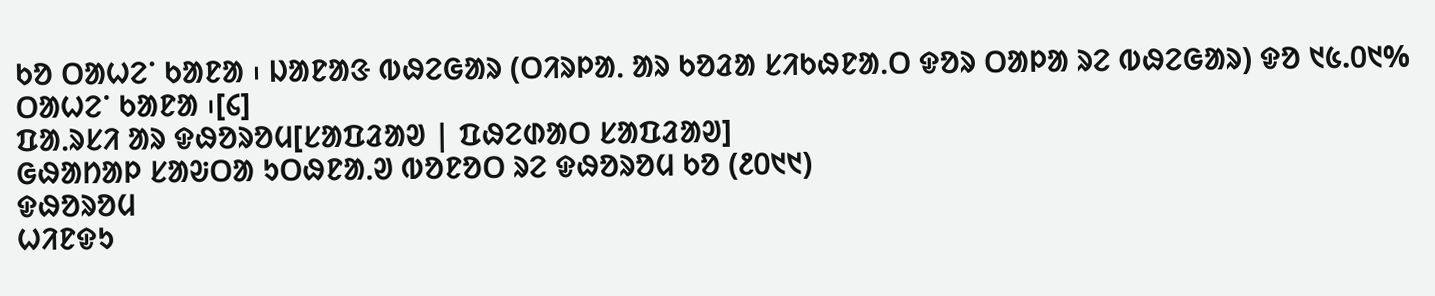ᱠᱚ ᱛᱟᱦᱮᱸ ᱠᱟᱱᱟ ᱾ ᱡᱟᱱᱟᱝ ᱵᱷᱮᱜᱟᱨ (ᱛᱤᱨᱞᱟᱹ ᱟᱨ ᱠᱚᱲᱟ ᱥᱤᱠᱷᱱᱟᱹᱛ ᱫᱚᱨ ᱛᱟᱞᱟ ᱨᱮ ᱵᱷᱮᱜᱟᱨ) ᱫᱚ ᱑᱕.᱐᱑% ᱛᱟᱦᱮᱸ ᱠᱟᱱᱟ ᱾[᱔]
ᱯᱟᱹᱨᱥᱤ ᱟᱨ ᱫᱷᱚᱨᱚᱢ[ᱥᱟᱯᱲᱟᱣ | ᱯᱷᱮᱰᱟᱛ ᱥᱟᱯᱲᱟᱣ]
ᱜᱷᱟᱴᱟᱞ ᱥᱟᱶᱛᱟ ᱩᱛᱷᱱᱟᱹᱣ ᱵᱚᱱᱚᱛ ᱨᱮ ᱫᱷᱚᱨᱚᱢ ᱠᱚ (᱒᱐᱑᱑)
ᱫᱷᱚᱨᱚᱢ
ᱦᱤᱱᱫᱩ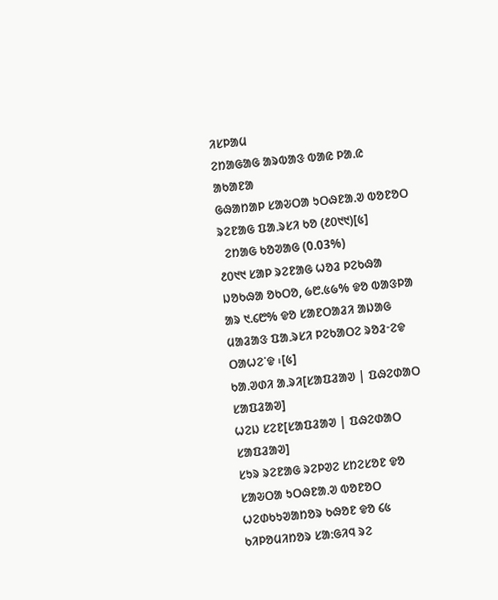ᱤᱥᱞᱟᱢ
ᱮᱴᱟᱜᱟᱜ ᱟᱨᱵᱟᱝ ᱵᱟᱭ ᱞᱟᱹᱭ ᱟᱠᱟᱱᱟ
ᱜᱷᱟᱴᱟᱞ ᱥᱟᱶᱛᱟ ᱩᱛᱷᱱᱟᱹᱣ ᱵᱚᱱᱚᱛ ᱨᱮᱱᱟᱜ ᱯᱟᱹᱨᱥᱤ ᱠᱚ (᱒᱐᱑᱑)[᱕]
  ᱮᱴᱟᱜ ᱠᱚᱣᱟᱜ (0.03%)
᱒᱐᱑᱑ ᱥᱟᱞ ᱨᱮᱱᱟᱜ ᱦᱚᱲ ᱞᱮᱠᱷᱟ ᱡᱚᱠᱷᱟ ᱚᱠᱛᱚ, ᱙᱘.᱕᱙% ᱫᱚ ᱵᱟᱝᱞᱟ ᱟᱨ ᱑.᱔᱘% ᱫᱚ ᱥᱟᱱᱛᱟᱲᱤ ᱟᱡᱟᱜ ᱢᱟᱲᱟᱝ ᱯᱟᱹᱨᱥᱤ ᱞᱮᱠᱟᱛᱮ ᱨᱚᱲᱼᱮᱫ ᱛᱟᱦᱮᱸᱫ ᱾[᱕]
ᱠᱟᱹᱣᱰᱤ ᱟᱹᱨᱤ[ᱥᱟᱯᱲᱟᱣ | ᱯᱷᱮᱰᱟᱛ ᱥᱟᱯᱲᱟᱣ]
ᱦᱮᱡ ᱥᱮᱱ[ᱥᱟᱯᱲᱟᱣ | ᱯᱷᱮᱰᱟᱛ ᱥᱟᱯᱲᱟᱣ]
ᱥᱩᱨ ᱨᱮᱱᱟᱜ ᱨᱮᱞᱣᱮ ᱥᱴᱮᱥᱚᱱ ᱫᱚ ᱥᱟᱶᱛᱟ ᱩᱛᱷᱱᱟᱹᱣ ᱵᱚᱱᱚᱛ ᱦᱮᱰᱠᱩᱣᱟᱴᱚᱨ ᱠᱷᱚᱱ ᱫᱚ ᱔᱕ ᱠᱤᱞᱚᱢᱤᱴᱚᱨ ᱥᱟᱺᱜᱤᱧ ᱨᱮ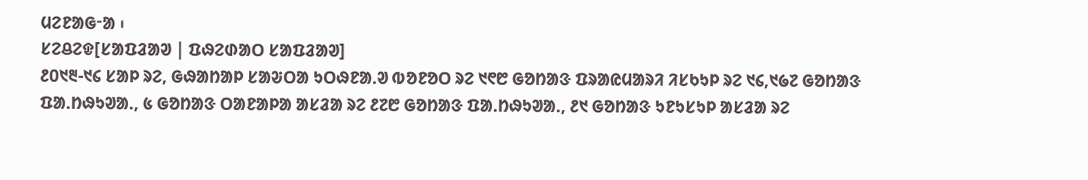ᱢᱮᱱᱟᱜᱼᱟ ᱾
ᱥᱮᱪᱮᱫ[ᱥᱟᱯᱲᱟᱣ | ᱯᱷᱮᱰᱟᱛ ᱥᱟᱯᱲᱟᱣ]
᱒᱐᱑᱓-᱑᱔ ᱥᱟᱞ ᱨᱮ, ᱜᱷᱟᱴᱟᱞ ᱥᱟᱶᱛᱟ ᱩᱛᱷᱱᱟᱹᱣ ᱵᱚᱱᱚᱛ ᱨᱮ ᱑᱖᱘ ᱜᱚᱴᱟᱝ ᱯᱨᱟᱭᱢᱟᱨᱤ ᱤᱥᱠᱩᱞ ᱨᱮ ᱑᱔,᱑᱙᱗ ᱜᱚᱴᱟᱝ ᱯᱟᱹᱴᱷᱩᱣᱟᱹ, ᱕ ᱜᱚᱴᱟᱝ ᱛᱟᱱᱟᱞᱟ ᱟᱥᱲᱟ ᱨᱮ ᱒᱗᱘ ᱜᱚᱴᱟᱝ ᱯᱟᱹᱴᱷᱩᱣᱟᱹ, ᱒᱑ ᱜᱚᱴᱟᱝ ᱩᱱᱩᱥᱩᱞ ᱟᱥᱲᱟ ᱨᱮ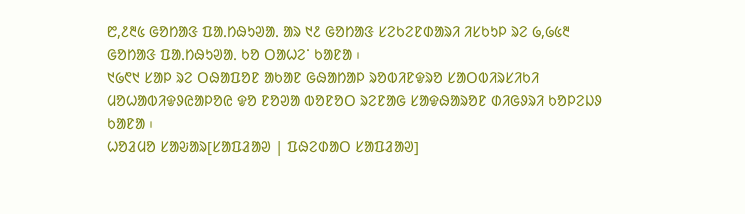᱘,᱒᱓᱕ ᱜᱚᱴᱟᱝ ᱯᱟᱹᱴᱷᱩᱣᱟᱹ ᱟᱨ ᱑᱒ ᱜᱚᱴᱟᱝ ᱥᱮᱠᱮᱱᱰᱟᱨᱤ ᱤᱥᱠᱩᱞ ᱨᱮ ᱙,᱙᱕᱓ ᱜᱚᱴᱟᱝ ᱯᱟᱹᱴᱷᱩᱣᱟᱹ ᱠᱚ ᱛᱟᱦᱮᱸ ᱠᱟᱱᱟ ᱾
᱑᱙᱖᱑ ᱥᱟᱞ ᱨᱮ ᱛᱷᱟᱯᱚᱱ ᱟᱠᱟᱱ ᱜᱷᱟᱴᱟᱞ ᱨᱚᱵᱤᱱᱫᱨᱚ ᱥᱟᱛᱵᱤᱨᱥᱤᱠᱤ ᱢᱚᱦᱟᱵᱤᱫᱽᱭᱟᱞᱚᱭ ᱫᱚ ᱱᱚᱣᱟ ᱵᱚᱱᱚᱛ ᱨᱮᱱᱟᱜ ᱥᱟᱫᱷᱟᱨᱚᱱ ᱰᱤᱜᱽᱨᱤ ᱠᱚᱞᱮᱡᱽ ᱠᱟᱱᱟ ᱾
ᱦᱚᱲᱢᱚ ᱥᱟᱶᱟᱨ[ᱥᱟᱯᱲᱟᱣ | ᱯᱷᱮᱰᱟᱛ ᱥᱟᱯᱲᱟᱣ]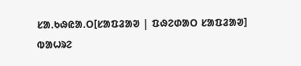ᱥᱟᱹᱠᱷᱭᱟᱹᱛ[ᱥᱟᱯᱲᱟᱣ | ᱯᱷᱮᱰᱟᱛ ᱥᱟᱯᱲᱟᱣ]
ᱵᱟᱦᱨᱮ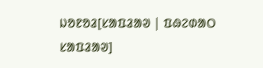ᱡᱚᱱᱚᱲ[ᱥᱟᱯᱲᱟᱣ | ᱯᱷᱮᱰᱟᱛ ᱥᱟᱯᱲᱟᱣ]